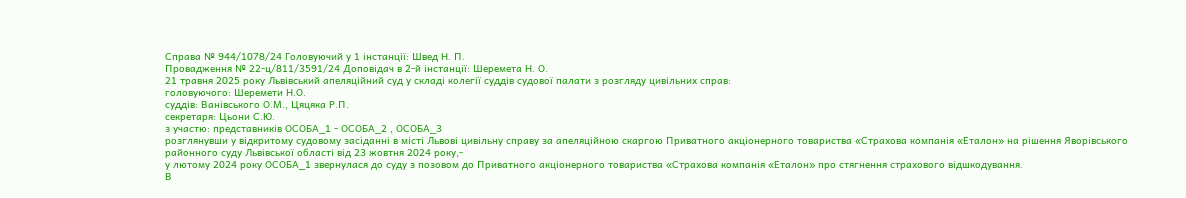Справа № 944/1078/24 Головуючий у 1 інстанції: Швед Н. П.
Провадження № 22-ц/811/3591/24 Доповідач в 2-й інстанції: Шеремета Н. О.
21 травня 2025 року Львівський апеляційний суд у складі колегії суддів судової палати з розгляду цивільних справ:
головуючого: Шеремети Н.О.
суддів: Ванівського О.М., Цяцяка Р.П.
секретаря: Цьони С.Ю.
з участю: представників ОСОБА_1 - ОСОБА_2 , ОСОБА_3
розглянувши у відкритому судовому засіданні в місті Львові цивільну справу за апеляційною скаргою Приватного акціонерного товариства «Страхова компанія «Еталон» на рішення Яворівського районного суду Львівської області від 23 жовтня 2024 року,-
у лютому 2024 року ОСОБА_1 звернулася до суду з позовом до Приватного акціонерного товариства «Страхова компанія «Еталон» про стягнення страхового відшкодування.
В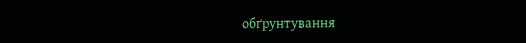обґрунтування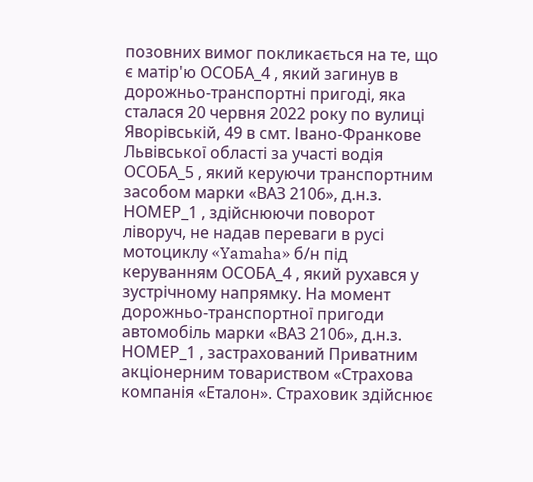позовних вимог покликається на те, що є матір'ю ОСОБА_4 , який загинув в дорожньо-транспортні пригоді, яка сталася 20 червня 2022 року по вулиці Яворівській, 49 в смт. Івано-Франкове Львівської області за участі водія ОСОБА_5 , який керуючи транспортним засобом марки «ВАЗ 2106», д.н.з. НОМЕР_1 , здійснюючи поворот ліворуч, не надав переваги в русі мотоциклу «Yamaha» б/н під керуванням ОСОБА_4 , який рухався у зустрічному напрямку. На момент дорожньо-транспортної пригоди автомобіль марки «ВАЗ 2106», д.н.з. НОМЕР_1 , застрахований Приватним акціонерним товариством «Страхова компанія «Еталон». Страховик здійснює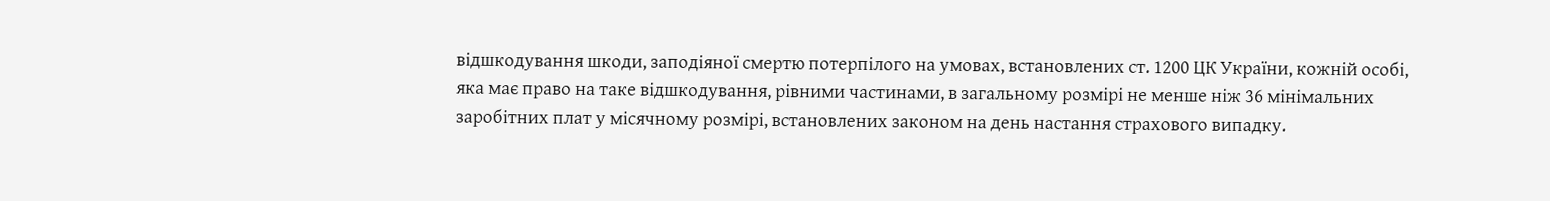відшкодування шкоди, заподіяної смертю потерпілого на умовах, встановлених ст. 1200 ЦК України, кожній особі, яка має право на таке відшкодування, рівними частинами, в загальному розмірі не менше ніж 36 мінімальних заробітних плат у місячному розмірі, встановлених законом на день настання страхового випадку.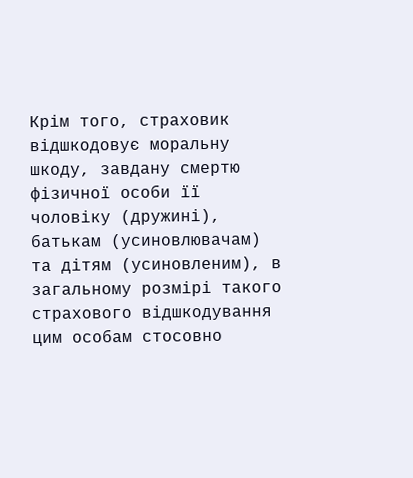Крім того, страховик відшкодовує моральну шкоду, завдану смертю фізичної особи її чоловіку (дружині), батькам (усиновлювачам) та дітям (усиновленим), в загальному розмірі такого страхового відшкодування цим особам стосовно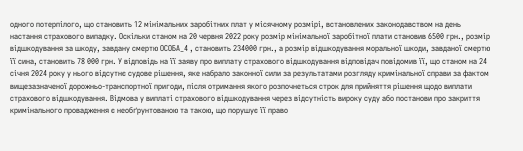одного потерпілого, що становить 12 мінімальних заробітних плат у місячному розмірі, встановлених законодавством на день настання страхового випадку. Оскільки станом на 20 червня 2022 року розмір мінімальної заробітної плати становив 6500 грн., розмір відшкодування за шкоду, завдану смертю ОСОБА_4 , становить 234000 грн., а розмір відшкодування моральної шкоди, завданої смертю її сина, становить 78 000 грн. У відповідь на її заяву про виплату страхового відшкодування відповідач повідомив її, що станом на 24 січня 2024 року у нього відсутнє судове рішення, яке набрало законної сили за результатами розгляду кримінальної справи за фактом вищезазначеної дорожньо-транспортної пригоди, після отримання якого розпочнеться строк для прийняття рішення щодо виплати страхового відшкодування. Відмова у виплаті страхового відшкодування через відсутність вироку суду або постанови про закриття кримінального провадження є необґрунтованою та такою, що порушує її право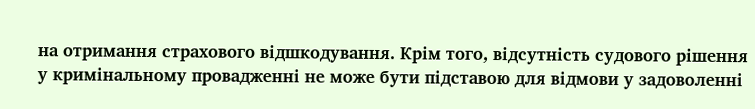на отримання страхового відшкодування. Крім того, відсутність судового рішення у кримінальному провадженні не може бути підставою для відмови у задоволенні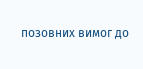позовних вимог до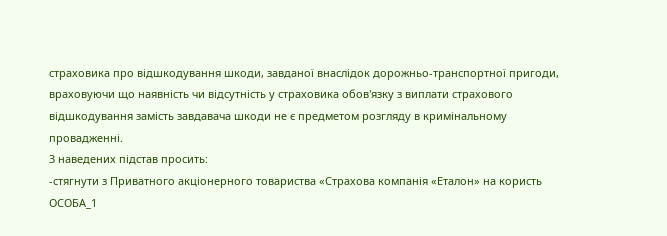страховика про відшкодування шкоди, завданої внаслідок дорожньо-транспортної пригоди, враховуючи що наявність чи відсутність у страховика обов'язку з виплати страхового відшкодування замість завдавача шкоди не є предметом розгляду в кримінальному провадженні.
З наведених підстав просить:
-стягнути з Приватного акціонерного товариства «Страхова компанія «Еталон» на користь ОСОБА_1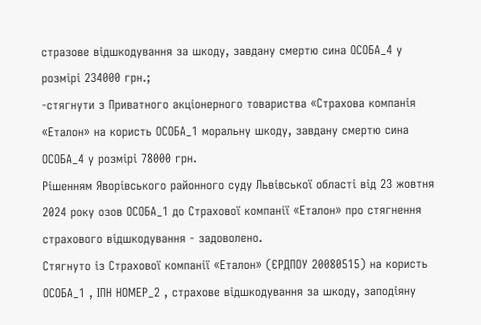стразове відшкодування за шкоду, завдану смертю сина ОСОБА_4 у розмірі 234000 грн.;
-стягнути з Приватного акціонерного товариства «Страхова компанія «Еталон» на користь ОСОБА_1 моральну шкоду, завдану смертю сина ОСОБА_4 у розмірі 78000 грн.
Рішенням Яворівського районного суду Львівської області від 23 жовтня 2024 року озов ОСОБА_1 до Страхової компанії «Еталон» про стягнення страхового відшкодування - задоволено.
Стягнуто із Страхової компанії «Еталон» (ЄРДПОУ 20080515) на користь ОСОБА_1 , ІПН НОМЕР_2 , страхове відшкодування за шкоду, заподіяну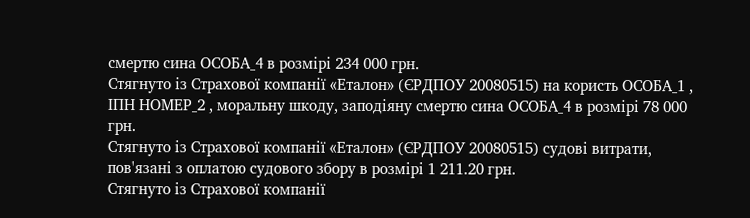смертю сина ОСОБА_4 в розмірі 234 000 грн.
Стягнуто із Страхової компанії «Еталон» (ЄРДПОУ 20080515) на користь ОСОБА_1 , ІПН НОМЕР_2 , моральну шкоду, заподіяну смертю сина ОСОБА_4 в розмірі 78 000 грн.
Стягнуто із Страхової компанії «Еталон» (ЄРДПОУ 20080515) судові витрати, пов'язані з оплатою судового збору в розмірі 1 211.20 грн.
Стягнуто із Страхової компанії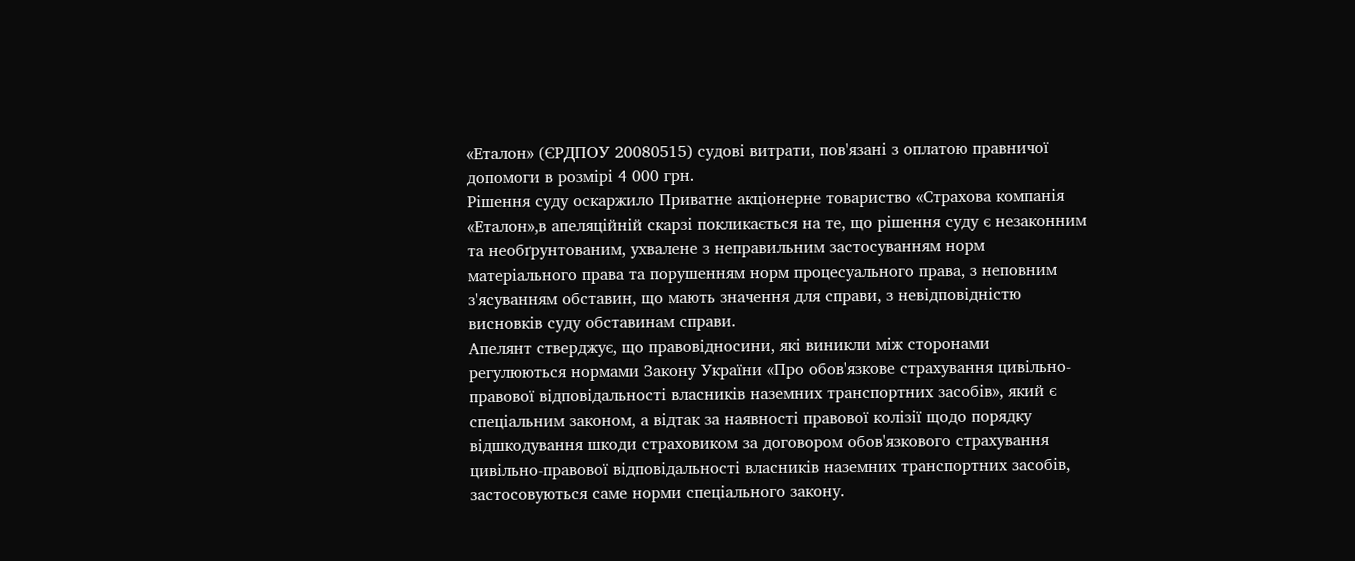«Еталон» (ЄРДПОУ 20080515) судові витрати, пов'язані з оплатою правничої допомоги в розмірі 4 000 грн.
Рішення суду оскаржило Приватне акціонерне товариство «Страхова компанія «Еталон»,в апеляційній скарзі покликається на те, що рішення суду є незаконним та необґрунтованим, ухвалене з неправильним застосуванням норм матеріального права та порушенням норм процесуального права, з неповним з'ясуванням обставин, що мають значення для справи, з невідповідністю висновків суду обставинам справи.
Апелянт стверджує, що правовідносини, які виникли між сторонами регулюються нормами Закону України «Про обов'язкове страхування цивільно-правової відповідальності власників наземних транспортних засобів», який є спеціальним законом, а відтак за наявності правової колізії щодо порядку відшкодування шкоди страховиком за договором обов'язкового страхування цивільно-правової відповідальності власників наземних транспортних засобів, застосовуються саме норми спеціального закону.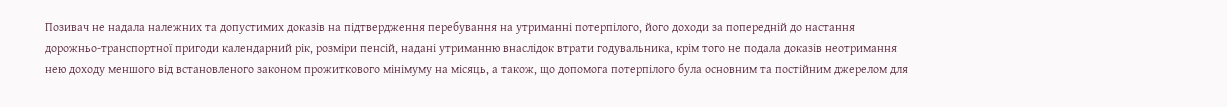Позивач не надала належних та допустимих доказів на підтвердження перебування на утриманні потерпілого, його доходи за попередній до настання дорожньо-транспортної пригоди календарний рік, розміри пенсій, надані утриманню внаслідок втрати годувальника, крім того не подала доказів неотримання нею доходу меншого від встановленого законом прожиткового мінімуму на місяць, а також, що допомога потерпілого була основним та постійним джерелом для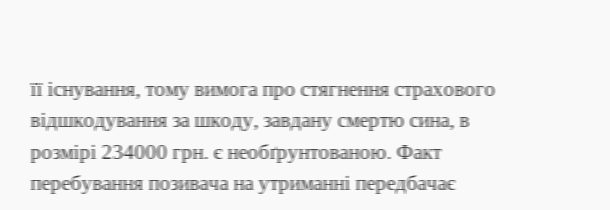її існування, тому вимога про стягнення страхового відшкодування за шкоду, завдану смертю сина, в розмірі 234000 грн. є необґрунтованою. Факт перебування позивача на утриманні передбачає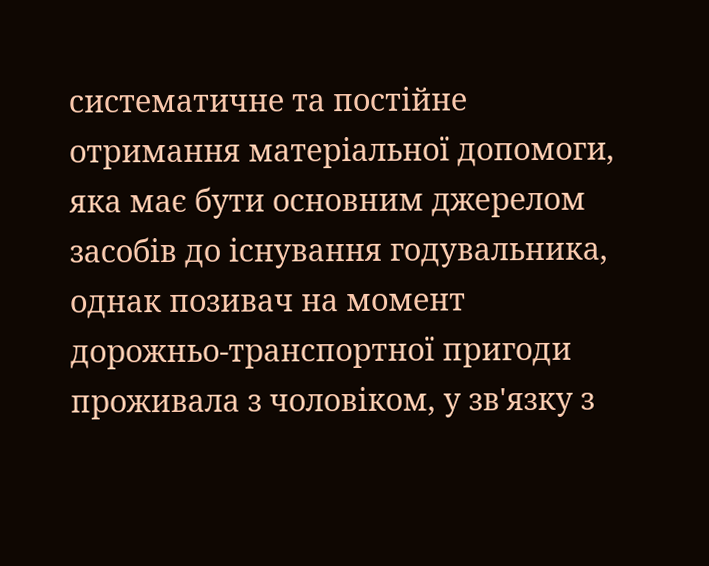систематичне та постійне отримання матеріальної допомоги, яка має бути основним джерелом засобів до існування годувальника, однак позивач на момент дорожньо-транспортної пригоди проживала з чоловіком, у зв'язку з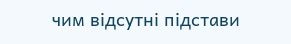чим відсутні підстави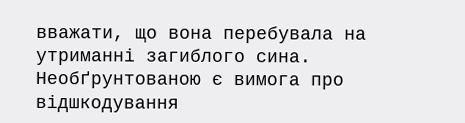вважати, що вона перебувала на утриманні загиблого сина. Необґрунтованою є вимога про відшкодування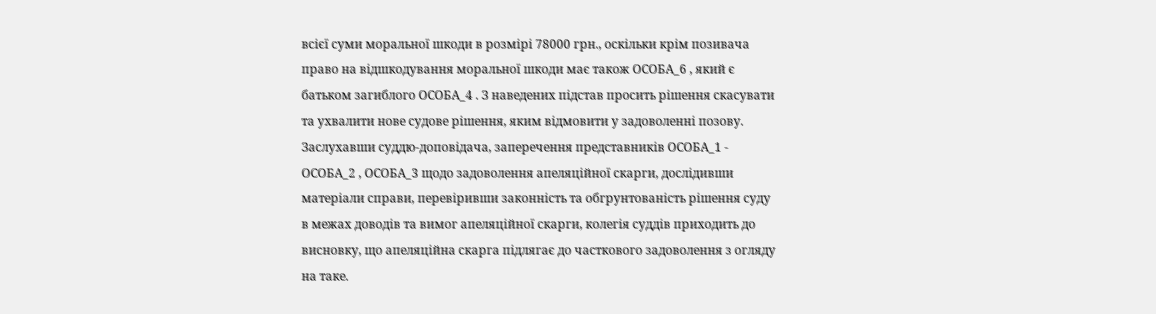всієї суми моральної шкоди в розмірі 78000 грн., оскільки крім позивача право на відшкодування моральної шкоди має також ОСОБА_6 , який є батьком загиблого ОСОБА_4 . З наведених підстав просить рішення скасувати та ухвалити нове судове рішення, яким відмовити у задоволенні позову.
Заслухавши суддю-доповідача, заперечення представників ОСОБА_1 - ОСОБА_2 , ОСОБА_3 щодо задоволення апеляційної скарги, дослідивши матеріали справи, перевіривши законність та обгрунтованість рішення суду в межах доводів та вимог апеляційної скарги, колегія суддів приходить до висновку, що апеляційна скарга підлягає до часткового задоволення з огляду на таке.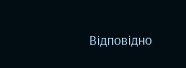Відповідно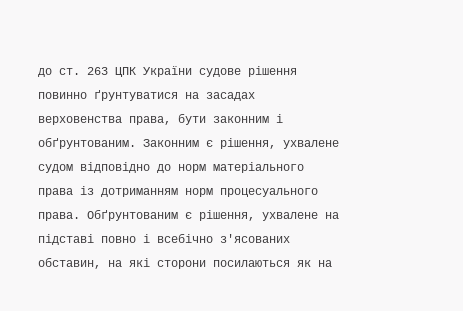до ст. 263 ЦПК України судове рішення повинно ґрунтуватися на засадах верховенства права, бути законним і обґрунтованим. Законним є рішення, ухвалене судом відповідно до норм матеріального права із дотриманням норм процесуального права. Обґрунтованим є рішення, ухвалене на підставі повно і всебічно з'ясованих обставин, на які сторони посилаються як на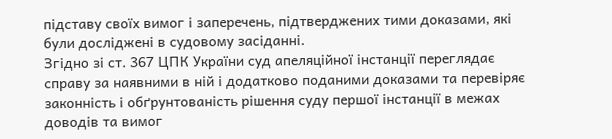підставу своїх вимог і заперечень, підтверджених тими доказами, які були досліджені в судовому засіданні.
Згідно зі ст. 367 ЦПК України суд апеляційної інстанції переглядає справу за наявними в ній і додатково поданими доказами та перевіряє законність і обґрунтованість рішення суду першої інстанції в межах доводів та вимог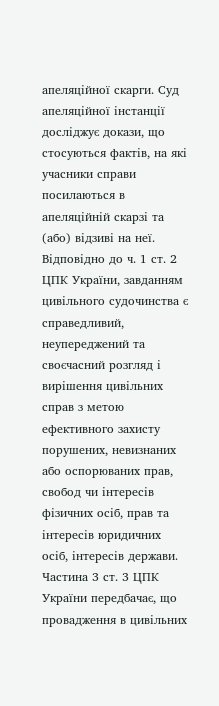апеляційної скарги. Суд апеляційної інстанції досліджує докази, що стосуються фактів, на які учасники справи посилаються в апеляційній скарзі та (або) відзиві на неї.
Відповідно до ч. 1 ст. 2 ЦПК України, завданням цивільного судочинства є справедливий, неупереджений та своєчасний розгляд і вирішення цивільних справ з метою ефективного захисту порушених, невизнаних або оспорюваних прав, свобод чи інтересів фізичних осіб, прав та інтересів юридичних осіб, інтересів держави.
Частина 3 ст. 3 ЦПК України передбачає, що провадження в цивільних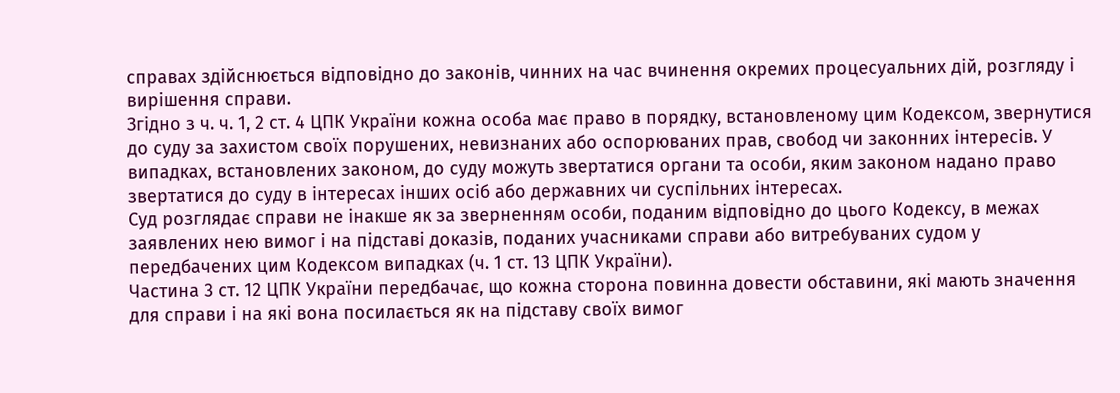справах здійснюється відповідно до законів, чинних на час вчинення окремих процесуальних дій, розгляду і вирішення справи.
Згідно з ч. ч. 1, 2 ст. 4 ЦПК України кожна особа має право в порядку, встановленому цим Кодексом, звернутися до суду за захистом своїх порушених, невизнаних або оспорюваних прав, свобод чи законних інтересів. У випадках, встановлених законом, до суду можуть звертатися органи та особи, яким законом надано право звертатися до суду в інтересах інших осіб або державних чи суспільних інтересах.
Суд розглядає справи не інакше як за зверненням особи, поданим відповідно до цього Кодексу, в межах заявлених нею вимог і на підставі доказів, поданих учасниками справи або витребуваних судом у передбачених цим Кодексом випадках (ч. 1 ст. 13 ЦПК України).
Частина 3 ст. 12 ЦПК України передбачає, що кожна сторона повинна довести обставини, які мають значення для справи і на які вона посилається як на підставу своїх вимог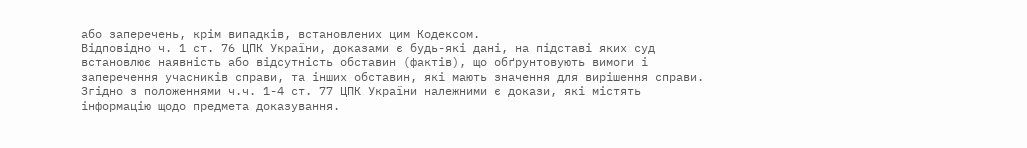або заперечень, крім випадків, встановлених цим Кодексом.
Відповідно ч. 1 ст. 76 ЦПК України, доказами є будь-які дані, на підставі яких суд встановлює наявність або відсутність обставин (фактів), що обґрунтовують вимоги і заперечення учасників справи, та інших обставин, які мають значення для вирішення справи.
Згідно з положеннями ч.ч. 1-4 ст. 77 ЦПК України належними є докази, які містять інформацію щодо предмета доказування.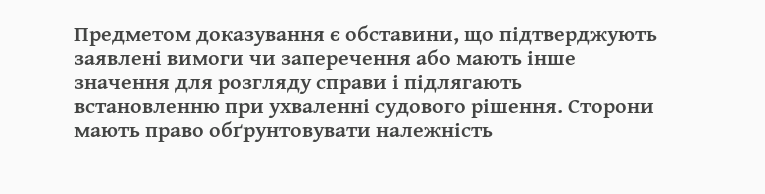Предметом доказування є обставини, що підтверджують заявлені вимоги чи заперечення або мають інше значення для розгляду справи і підлягають встановленню при ухваленні судового рішення. Сторони мають право обґрунтовувати належність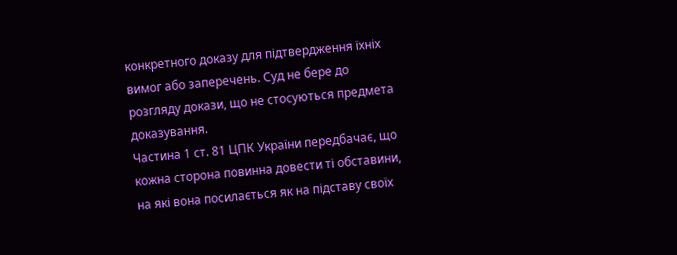конкретного доказу для підтвердження їхніх вимог або заперечень. Суд не бере до розгляду докази, що не стосуються предмета доказування.
Частина 1 ст. 81 ЦПК України передбачає, що кожна сторона повинна довести ті обставини, на які вона посилається як на підставу своїх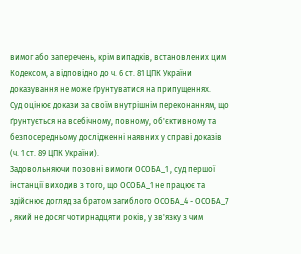вимог або заперечень, крім випадків, встановлених цим Кодексом, а відповідно до ч. 6 ст. 81 ЦПК України доказування не може ґрунтуватися на припущеннях.
Суд оцінює докази за своїм внутрішнім переконанням, що ґрунтується на всебічному, повному, об'єктивному та безпосередньому дослідженні наявних у справі доказів (ч. 1 ст. 89 ЦПК України).
Задовольняючи позовні вимоги ОСОБА_1 , суд першої інстанції виходив з того, що ОСОБА_1 не працює та здійснює догляд за братом загиблого ОСОБА_4 - ОСОБА_7 , який не досяг чотирнадцяти років, у зв'язку з чим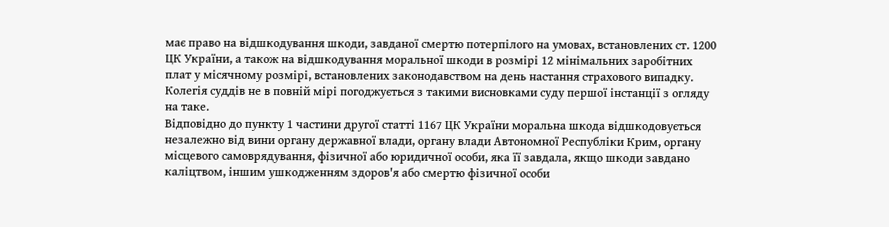має право на відшкодування шкоди, завданої смертю потерпілого на умовах, встановлених ст. 1200 ЦК України, а також на відшкодування моральної шкоди в розмірі 12 мінімальних заробітних плат у місячному розмірі, встановлених законодавством на день настання страхового випадку.
Колегія суддів не в повній мірі погоджується з такими висновками суду першої інстанції з огляду на таке.
Відповідно до пункту 1 частини другої статті 1167 ЦК України моральна шкода відшкодовується незалежно від вини органу державної влади, органу влади Автономної Республіки Крим, органу місцевого самоврядування, фізичної або юридичної особи, яка її завдала, якщо шкоди завдано каліцтвом, іншим ушкодженням здоров'я або смертю фізичної особи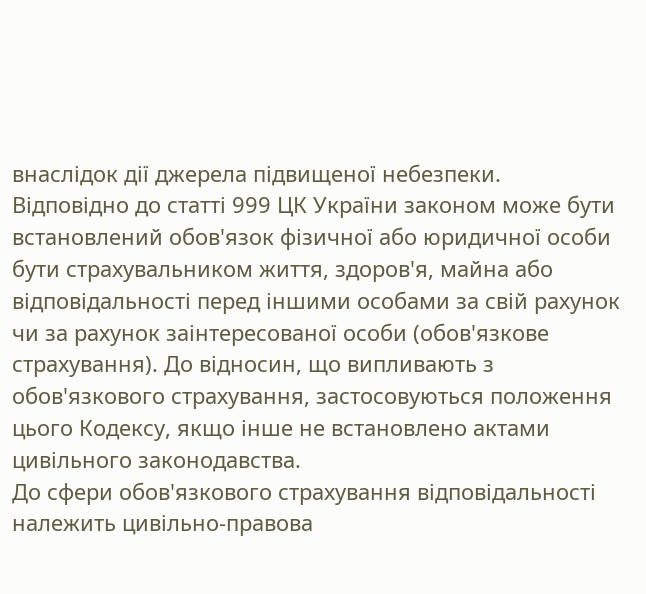внаслідок дії джерела підвищеної небезпеки.
Відповідно до статті 999 ЦК України законом може бути встановлений обов'язок фізичної або юридичної особи бути страхувальником життя, здоров'я, майна або відповідальності перед іншими особами за свій рахунок чи за рахунок заінтересованої особи (обов'язкове страхування). До відносин, що випливають з обов'язкового страхування, застосовуються положення цього Кодексу, якщо інше не встановлено актами цивільного законодавства.
До сфери обов'язкового страхування відповідальності належить цивільно-правова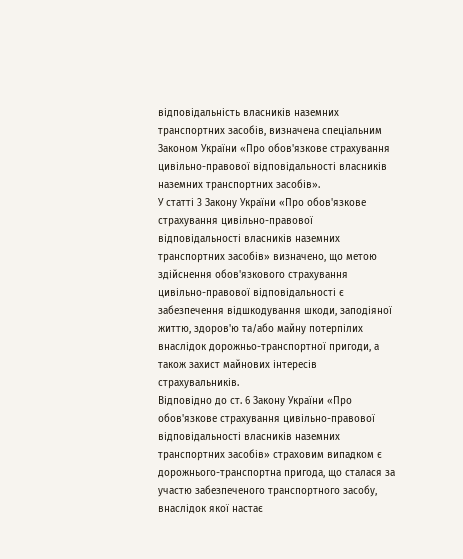відповідальність власників наземних транспортних засобів, визначена спеціальним Законом України «Про обов'язкове страхування цивільно-правової відповідальності власників наземних транспортних засобів».
У статті 3 Закону України «Про обов'язкове страхування цивільно-правової відповідальності власників наземних транспортних засобів» визначено, що метою здійснення обов'язкового страхування цивільно-правової відповідальності є забезпечення відшкодування шкоди, заподіяної життю, здоров'ю та/або майну потерпілих внаслідок дорожньо-транспортної пригоди, а також захист майнових інтересів страхувальників.
Відповідно до ст. 6 Закону України «Про обов'язкове страхування цивільно-правової відповідальності власників наземних транспортних засобів» страховим випадком є дорожнього-транспортна пригода, що сталася за участю забезпеченого транспортного засобу, внаслідок якої настає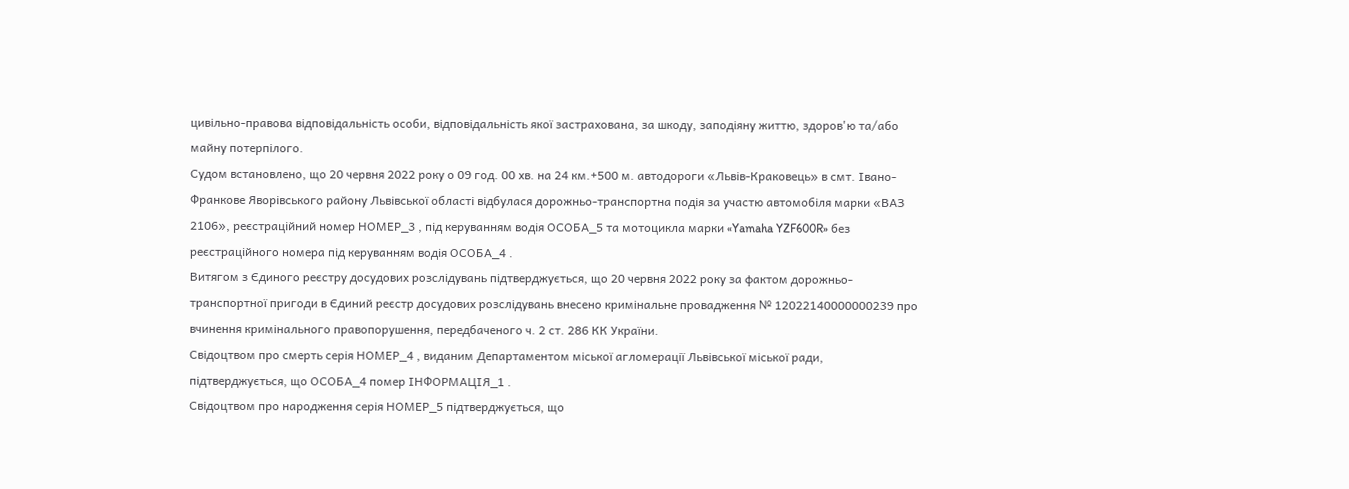цивільно-правова відповідальність особи, відповідальність якої застрахована, за шкоду, заподіяну життю, здоров'ю та/або майну потерпілого.
Судом встановлено, що 20 червня 2022 року о 09 год. 00 хв. на 24 км.+500 м. автодороги «Львів-Краковець» в смт. Івано-Франкове Яворівського району Львівської області відбулася дорожньо-транспортна подія за участю автомобіля марки «ВАЗ 2106», реєстраційний номер НОМЕР_3 , під керуванням водія ОСОБА_5 та мотоцикла марки «Yamaha YZF600R» без реєстраційного номера під керуванням водія ОСОБА_4 .
Витягом з Єдиного реєстру досудових розслідувань підтверджується, що 20 червня 2022 року за фактом дорожньо-транспортної пригоди в Єдиний реєстр досудових розслідувань внесено кримінальне провадження № 12022140000000239 про вчинення кримінального правопорушення, передбаченого ч. 2 ст. 286 КК України.
Свідоцтвом про смерть серія НОМЕР_4 , виданим Департаментом міської агломерації Львівської міської ради, підтверджується, що ОСОБА_4 помер ІНФОРМАЦІЯ_1 .
Свідоцтвом про народження серія НОМЕР_5 підтверджується, що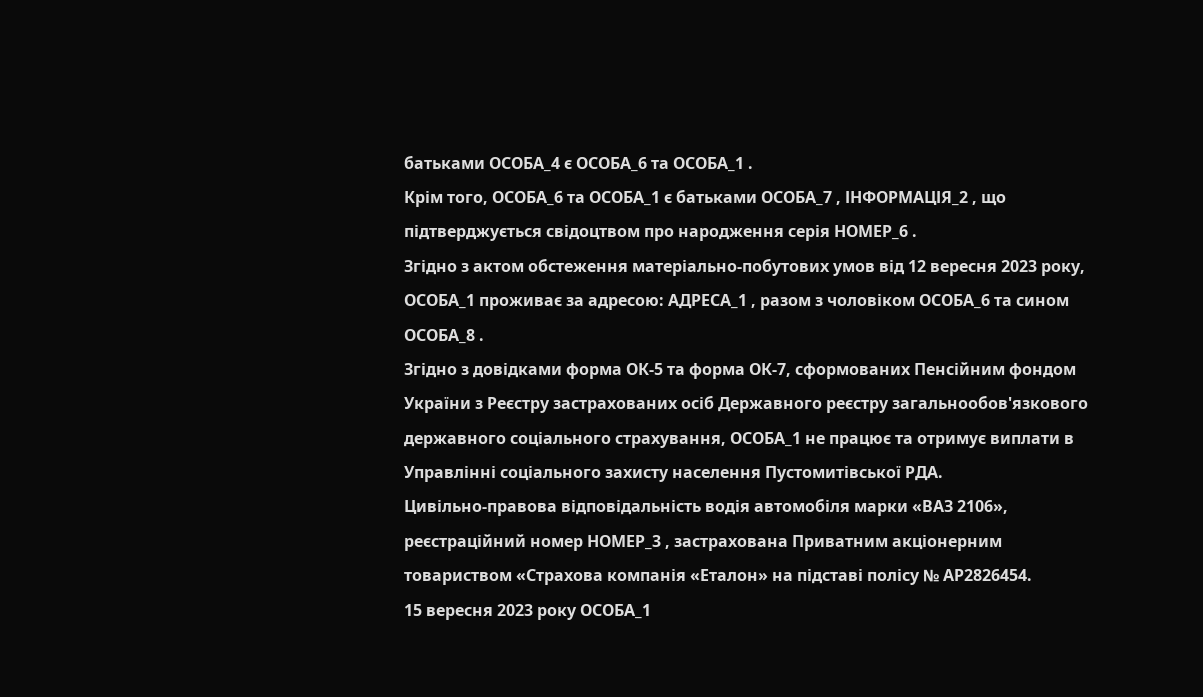батьками ОСОБА_4 є ОСОБА_6 та ОСОБА_1 .
Крім того, ОСОБА_6 та ОСОБА_1 є батьками ОСОБА_7 , ІНФОРМАЦІЯ_2 , що підтверджується свідоцтвом про народження серія НОМЕР_6 .
Згідно з актом обстеження матеріально-побутових умов від 12 вересня 2023 року, ОСОБА_1 проживає за адресою: АДРЕСА_1 , разом з чоловіком ОСОБА_6 та сином ОСОБА_8 .
Згідно з довідками форма ОК-5 та форма ОК-7, сформованих Пенсійним фондом України з Реєстру застрахованих осіб Державного реєстру загальнообов'язкового державного соціального страхування, ОСОБА_1 не працює та отримує виплати в Управлінні соціального захисту населення Пустомитівської РДА.
Цивільно-правова відповідальність водія автомобіля марки «ВАЗ 2106», реєстраційний номер НОМЕР_3 , застрахована Приватним акціонерним товариством «Страхова компанія «Еталон» на підставі полісу № АР2826454.
15 вересня 2023 року ОСОБА_1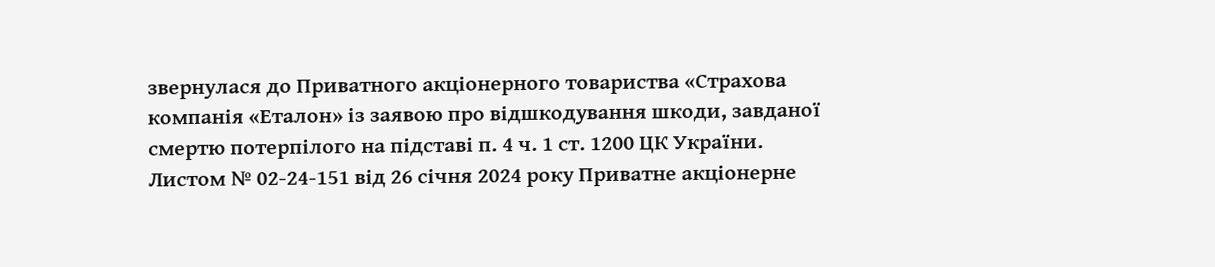звернулася до Приватного акціонерного товариства «Страхова компанія «Еталон» із заявою про відшкодування шкоди, завданої смертю потерпілого на підставі п. 4 ч. 1 ст. 1200 ЦК України.
Листом № 02-24-151 від 26 січня 2024 року Приватне акціонерне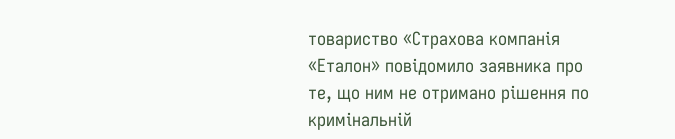товариство «Страхова компанія «Еталон» повідомило заявника про те, що ним не отримано рішення по кримінальній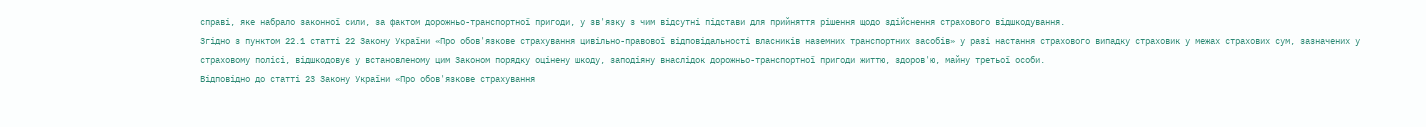справі, яке набрало законної сили, за фактом дорожньо-транспортної пригоди, у зв'язку з чим відсутні підстави для прийняття рішення щодо здійснення страхового відшкодування.
Згідно з пунктом 22.1 статті 22 Закону України «Про обов'язкове страхування цивільно-правової відповідальності власників наземних транспортних засобів» у разі настання страхового випадку страховик у межах страхових сум, зазначених у страховому полісі, відшкодовує у встановленому цим Законом порядку оцінену шкоду, заподіяну внаслідок дорожньо-транспортної пригоди життю, здоров'ю, майну третьої особи.
Відповідно до статті 23 Закону України «Про обов'язкове страхування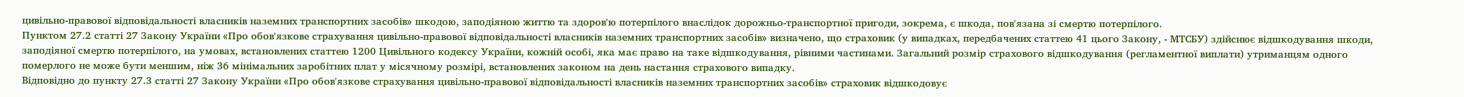цивільно-правової відповідальності власників наземних транспортних засобів» шкодою, заподіяною життю та здоров'ю потерпілого внаслідок дорожньо-транспортної пригоди, зокрема, є шкода, пов'язана зі смертю потерпілого.
Пунктом 27.2 статті 27 Закону України «Про обов'язкове страхування цивільно-правової відповідальності власників наземних транспортних засобів» визначено, що страховик (у випадках, передбачених статтею 41 цього Закону, - МТСБУ) здійснює відшкодування шкоди, заподіяної смертю потерпілого, на умовах, встановлених статтею 1200 Цивільного кодексу України, кожній особі, яка має право на таке відшкодування, рівними частинами. Загальний розмір страхового відшкодування (регламентної виплати) утриманцям одного померлого не може бути меншим, ніж 36 мінімальних заробітних плат у місячному розмірі, встановлених законом на день настання страхового випадку.
Відповідно до пункту 27.3 статті 27 Закону України «Про обов'язкове страхування цивільно-правової відповідальності власників наземних транспортних засобів» страховик відшкодовує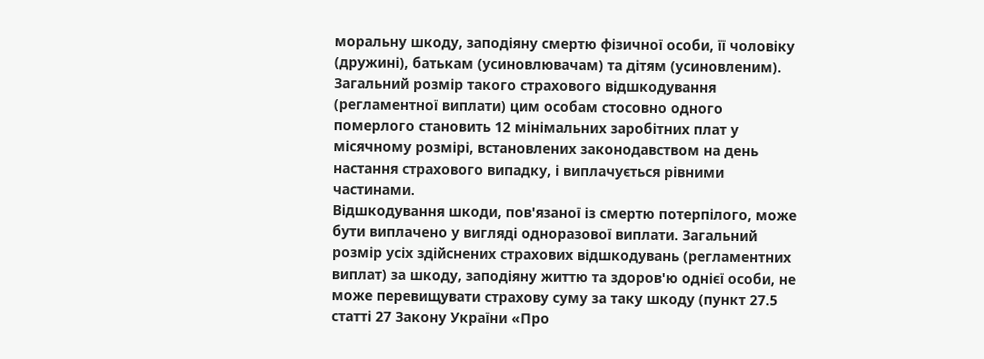моральну шкоду, заподіяну смертю фізичної особи, її чоловіку (дружині), батькам (усиновлювачам) та дітям (усиновленим). Загальний розмір такого страхового відшкодування (регламентної виплати) цим особам стосовно одного померлого становить 12 мінімальних заробітних плат у місячному розмірі, встановлених законодавством на день настання страхового випадку, і виплачується рівними частинами.
Відшкодування шкоди, пов'язаної із смертю потерпілого, може бути виплачено у вигляді одноразової виплати. Загальний розмір усіх здійснених страхових відшкодувань (регламентних виплат) за шкоду, заподіяну життю та здоров'ю однієї особи, не може перевищувати страхову суму за таку шкоду (пункт 27.5 статті 27 Закону України «Про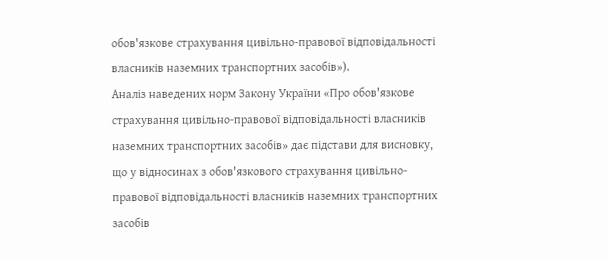обов'язкове страхування цивільно-правової відповідальності власників наземних транспортних засобів»).
Аналіз наведених норм Закону України «Про обов'язкове страхування цивільно-правової відповідальності власників наземних транспортних засобів» дає підстави для висновку, що у відносинах з обов'язкового страхування цивільно-правової відповідальності власників наземних транспортних засобів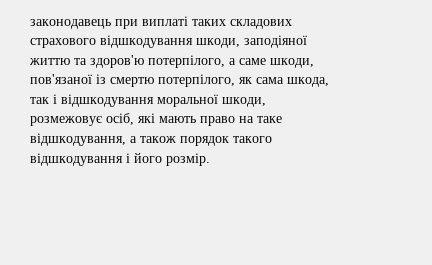законодавець при виплаті таких складових страхового відшкодування шкоди, заподіяної життю та здоров'ю потерпілого, а саме шкоди, пов'язаної із смертю потерпілого, як сама шкода, так і відшкодування моральної шкоди, розмежовує осіб, які мають право на таке відшкодування, а також порядок такого відшкодування і його розмір.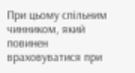При цьому спільним чинником, який повинен враховуватися при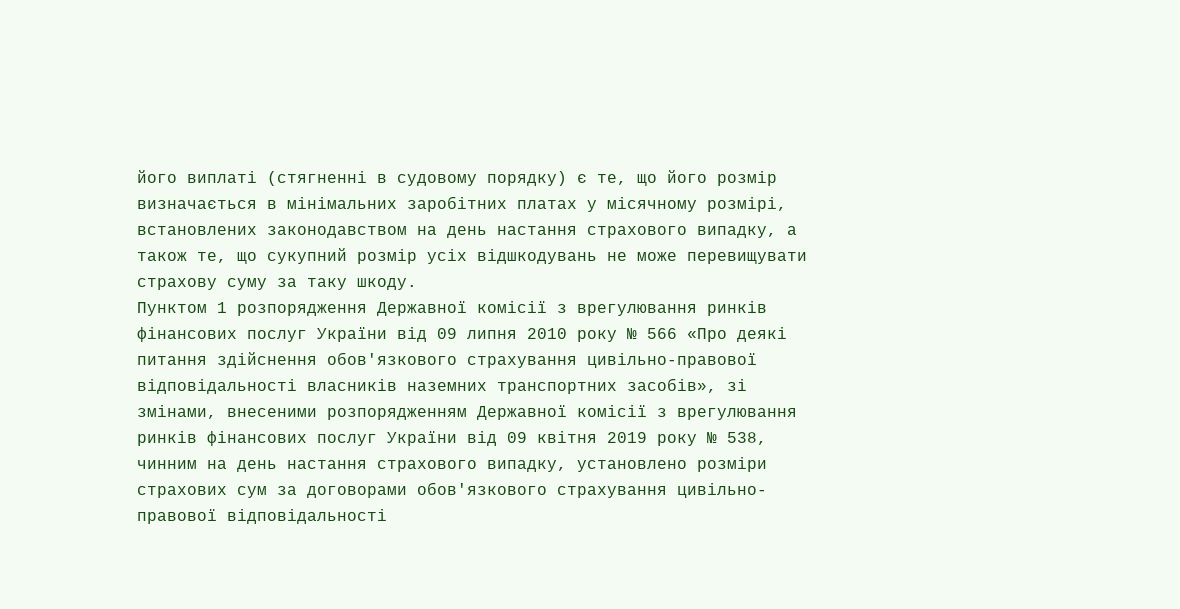його виплаті (стягненні в судовому порядку) є те, що його розмір визначається в мінімальних заробітних платах у місячному розмірі, встановлених законодавством на день настання страхового випадку, а також те, що сукупний розмір усіх відшкодувань не може перевищувати страхову суму за таку шкоду.
Пунктом 1 розпорядження Державної комісії з врегулювання ринків фінансових послуг України від 09 липня 2010 року № 566 «Про деякі питання здійснення обов'язкового страхування цивільно-правової відповідальності власників наземних транспортних засобів», зі змінами, внесеними розпорядженням Державної комісії з врегулювання ринків фінансових послуг України від 09 квітня 2019 року № 538, чинним на день настання страхового випадку, установлено розміри страхових сум за договорами обов'язкового страхування цивільно-правової відповідальності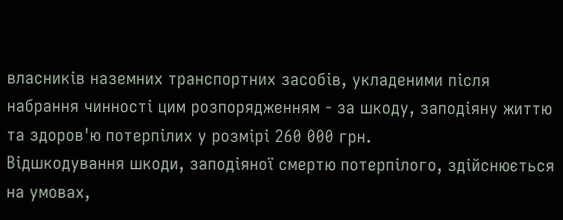власників наземних транспортних засобів, укладеними після набрання чинності цим розпорядженням - за шкоду, заподіяну життю та здоров'ю потерпілих у розмірі 260 000 грн.
Відшкодування шкоди, заподіяної смертю потерпілого, здійснюється на умовах,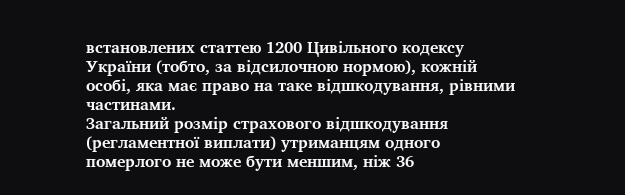встановлених статтею 1200 Цивільного кодексу України (тобто, за відсилочною нормою), кожній особі, яка має право на таке відшкодування, рівними частинами.
Загальний розмір страхового відшкодування (регламентної виплати) утриманцям одного померлого не може бути меншим, ніж 36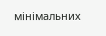мінімальних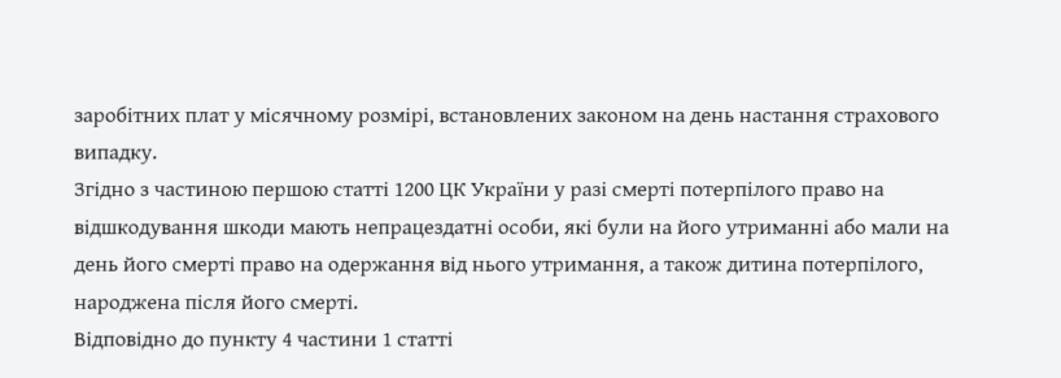заробітних плат у місячному розмірі, встановлених законом на день настання страхового випадку.
Згідно з частиною першою статті 1200 ЦК України у разі смерті потерпілого право на відшкодування шкоди мають непрацездатні особи, які були на його утриманні або мали на день його смерті право на одержання від нього утримання, а також дитина потерпілого, народжена після його смерті.
Відповідно до пункту 4 частини 1 статті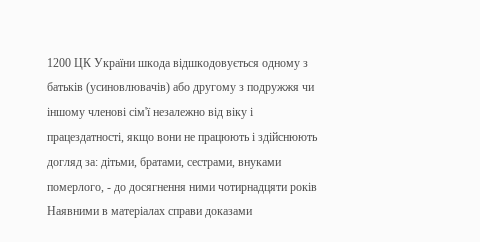1200 ЦК України шкода відшкодовується одному з батьків (усиновлювачів) або другому з подружжя чи іншому членові сім'ї незалежно від віку і працездатності, якщо вони не працюють і здійснюють догляд за: дітьми, братами, сестрами, внуками померлого, - до досягнення ними чотирнадцяти років
Наявними в матеріалах справи доказами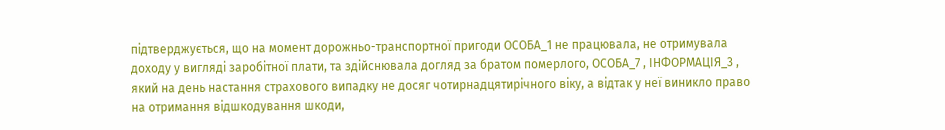підтверджується, що на момент дорожньо-транспортної пригоди ОСОБА_1 не працювала, не отримувала доходу у вигляді заробітної плати, та здійснювала догляд за братом померлого, ОСОБА_7 , ІНФОРМАЦІЯ_3 , який на день настання страхового випадку не досяг чотирнадцятирічного віку, а відтак у неї виникло право на отримання відшкодування шкоди,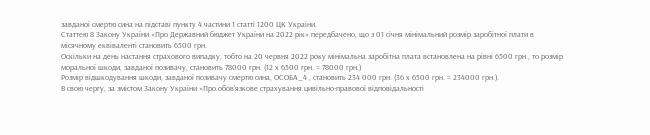завданої смертю сина на підставі пункту 4 частини 1 статті 1200 ЦК України.
Статтею 8 Закону України «Про Державний бюджет України на 2022 рік» передбачено, що з 01 січня мінімальний розмір заробітної плати в місячному еквіваленті становить 6500 грн.
Оскільки на день настання страхового випадку, тобто на 20 червня 2022 року мінімальна заробітна плата встановлена на рівні 6500 грн., то розмір моральної шкоди, завданої позивачу, становить 78000 грн. (12 х 6500 грн. = 78000 грн.)
Розмір відшкодування шкоди, завданої позивачу смертю сина, ОСОБА_4 , становить 234 000 грн. (36 х 6500 грн. = 234000 грн.).
В свою чергу, за змістом Закону України «Про обов'язкове страхування цивільно-правової відповідальності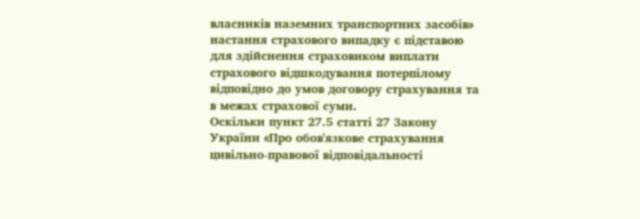власників наземних транспортних засобів» настання страхового випадку є підставою для здійснення страховиком виплати страхового відшкодування потерпілому відповідно до умов договору страхування та в межах страхової суми.
Оскільки пункт 27.5 статті 27 Закону України «Про обов'язкове страхування цивільно-правової відповідальності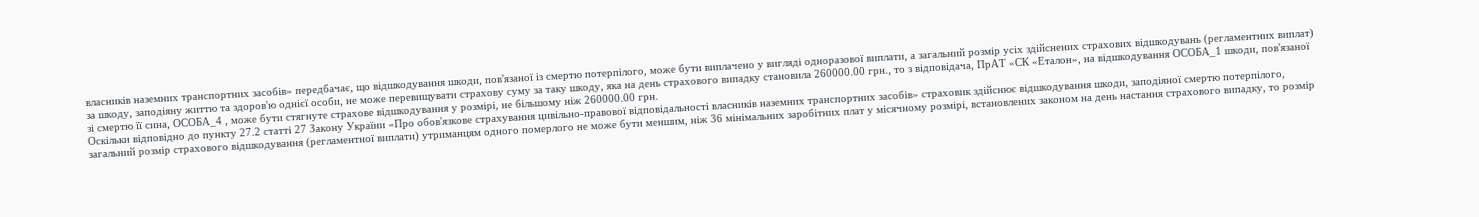власників наземних транспортних засобів» передбачає, що відшкодування шкоди, пов'язаної із смертю потерпілого, може бути виплачено у вигляді одноразової виплати, а загальний розмір усіх здійснених страхових відшкодувань (регламентних виплат) за шкоду, заподіяну життю та здоров'ю однієї особи, не може перевищувати страхову суму за таку шкоду, яка на день страхового випадку становила 260000.00 грн., то з відповідача, ПрАТ «СК «Еталон», на відшкодування ОСОБА_1 шкоди, пов'язаної зі смертю її сина, ОСОБА_4 , може бути стягнуте страхове відшкодування у розмірі, не більшому ніж 260000.00 грн.
Оскільки відповідно до пункту 27.2 статті 27 Закону України «Про обов'язкове страхування цивільно-правової відповідальності власників наземних транспортних засобів» страховик здійснює відшкодування шкоди, заподіяної смертю потерпілого, загальний розмір страхового відшкодування (регламентної виплати) утриманцям одного померлого не може бути меншим, ніж 36 мінімальних заробітних плат у місячному розмірі, встановлених законом на день настання страхового випадку, то розмір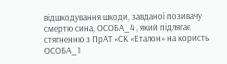відшкодування шкоди, завданої позивачу смертю сина, ОСОБА_4 , який підлягає стягненню з ПрАТ «СК «Еталон» на користь ОСОБА_1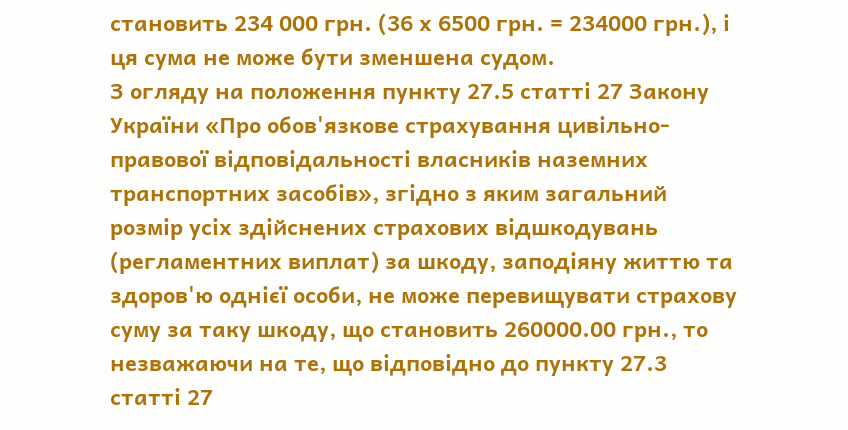становить 234 000 грн. (36 х 6500 грн. = 234000 грн.), і ця сума не може бути зменшена судом.
З огляду на положення пункту 27.5 статті 27 Закону України «Про обов'язкове страхування цивільно-правової відповідальності власників наземних транспортних засобів», згідно з яким загальний розмір усіх здійснених страхових відшкодувань (регламентних виплат) за шкоду, заподіяну життю та здоров'ю однієї особи, не може перевищувати страхову суму за таку шкоду, що становить 260000.00 грн., то незважаючи на те, що відповідно до пункту 27.3 статті 27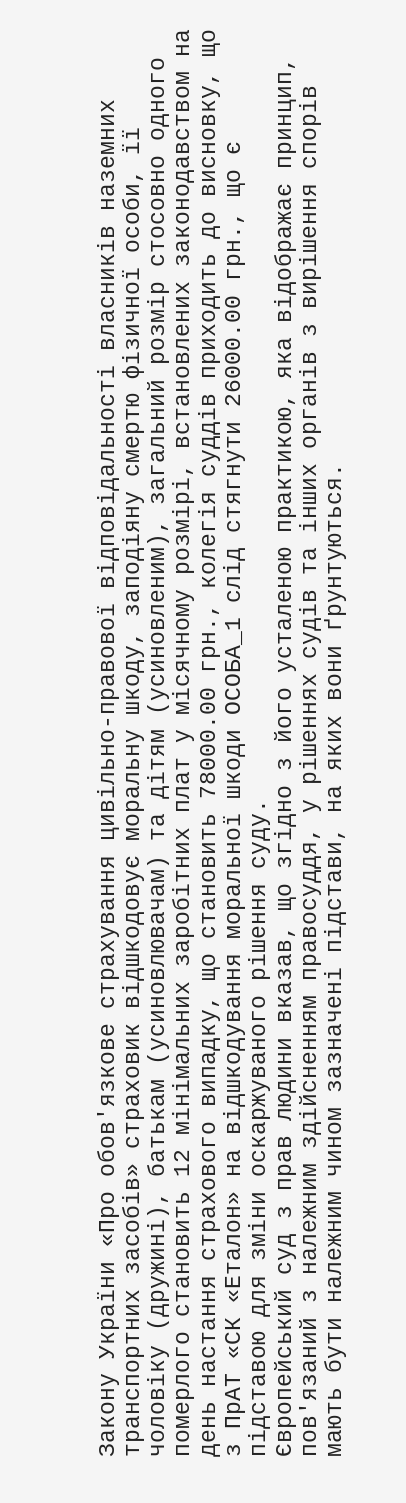Закону України «Про обов'язкове страхування цивільно-правової відповідальності власників наземних транспортних засобів» страховик відшкодовує моральну шкоду, заподіяну смертю фізичної особи, її чоловіку (дружині), батькам (усиновлювачам) та дітям (усиновленим), загальний розмір стосовно одного померлого становить 12 мінімальних заробітних плат у місячному розмірі, встановлених законодавством на день настання страхового випадку, що становить 78000.00 грн., колегія суддів приходить до висновку, що з ПрАТ «СК «Еталон» на відшкодування моральної шкоди ОСОБА_1 слід стягнути 26000.00 грн., що є підставою для зміни оскаржуваного рішення суду.
Європейський суд з прав людини вказав, що згідно з його усталеною практикою, яка відображає принцип, пов'язаний з належним здійсненням правосуддя, у рішеннях судів та інших органів з вирішення спорів мають бути належним чином зазначені підстави, на яких вони ґрунтуються.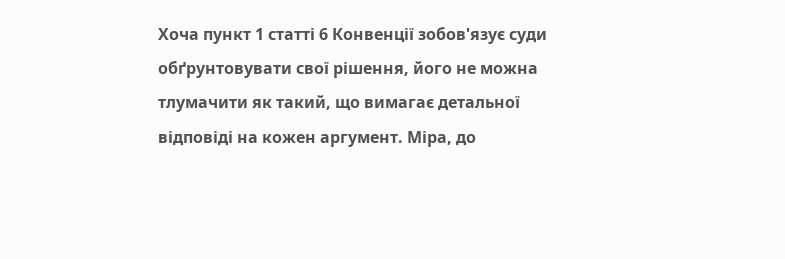Хоча пункт 1 статті 6 Конвенції зобов'язує суди обґрунтовувати свої рішення, його не можна тлумачити як такий, що вимагає детальної відповіді на кожен аргумент. Міра, до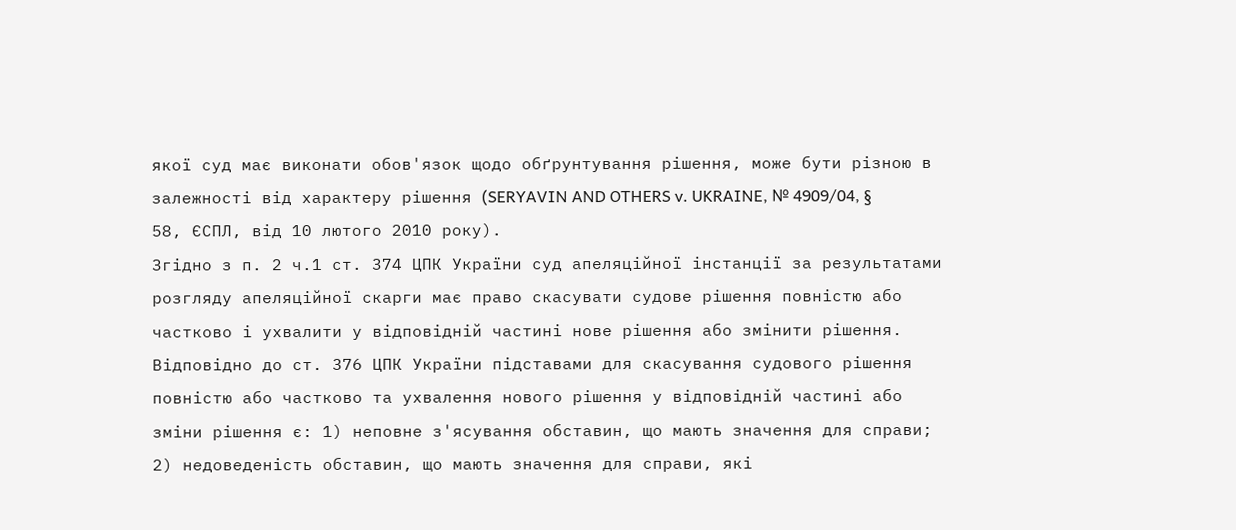якої суд має виконати обов'язок щодо обґрунтування рішення, може бути різною в залежності від характеру рішення (SERYAVIN AND OTHERS v. UKRAINE, № 4909/04, § 58, ЄСПЛ, від 10 лютого 2010 року).
Згідно з п. 2 ч.1 ст. 374 ЦПК України суд апеляційної інстанції за результатами розгляду апеляційної скарги має право скасувати судове рішення повністю або частково і ухвалити у відповідній частині нове рішення або змінити рішення.
Відповідно до ст. 376 ЦПК України підставами для скасування судового рішення повністю або частково та ухвалення нового рішення у відповідній частині або зміни рішення є: 1) неповне з'ясування обставин, що мають значення для справи; 2) недоведеність обставин, що мають значення для справи, які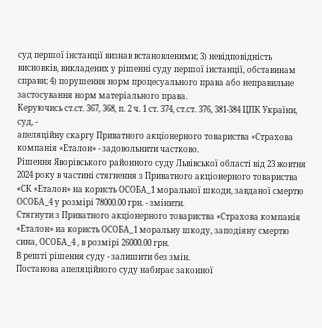суд першої інстанції визнав встановленими; 3) невідповідність висновків, викладених у рішенні суду першої інстанції, обставинам справи; 4) порушення норм процесуального права або неправильне застосування норм матеріального права.
Керуючись ст.ст. 367, 368, п. 2 ч. 1 ст. 374, ст.ст. 376, 381-384 ЦПК України, суд, -
апеляційну скаргу Приватного акціонерного товариства «Страхова компанія «Еталон» - задовольнити частково.
Рішення Яворівського районного суду Львівської області від 23 жовтня 2024 року в частині стягнення з Приватного акціонерного товариства «СК «Еталон» на користь ОСОБА_1 моральної шкоди, завданої смертю ОСОБА_4 у розмірі 78000.00 грн. - змінити.
Стягнути з Приватного акціонерного товариства «Страхова компанія «Еталон» на користь ОСОБА_1 моральну шкоду, заподіяну смертю сина, ОСОБА_4 , в розмірі 26000.00 грн.
В решті рішення суду - залишити без змін.
Постанова апеляційного суду набирає законної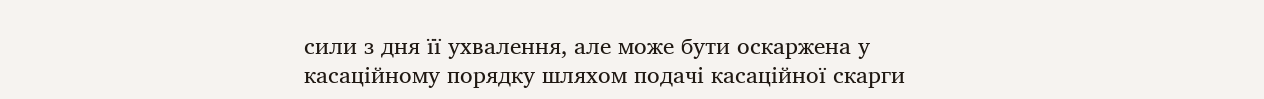сили з дня її ухвалення, але може бути оскаржена у касаційному порядку шляхом подачі касаційної скарги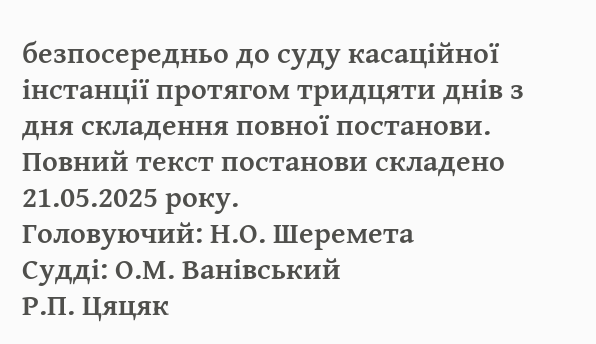безпосередньо до суду касаційної інстанції протягом тридцяти днів з дня складення повної постанови.
Повний текст постанови складено 21.05.2025 року.
Головуючий: Н.О. Шеремета
Судді: О.М. Ванівський
Р.П. Цяцяк